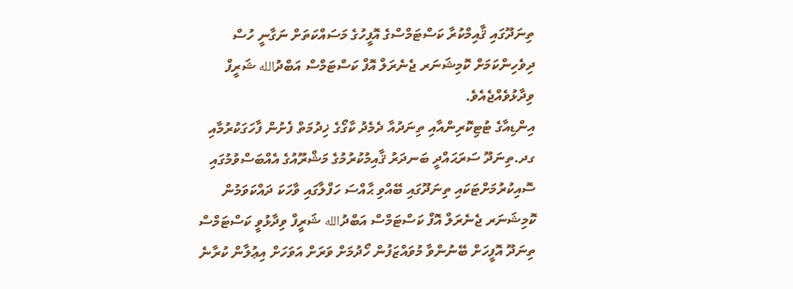ތިނަދޫގައި ޤާއިމްކުރާ ކަސްޓަމްސްގެ އޮފީހުގެ މަސައްކަތަށް ނަގާނީ ހުސް ދިވެހިންކަމަށް ކޮމިޝަނަރ ޖެނެރަލް އޮފް ކަސްޓަމްސް އަބްދުالله ޝަރީފް ވިދާޅުވެއްޖެއެވެ.
އިންޑިއާގެ ޓުޓިކޮރިންއާއި ތިނަދުއާ ދެމެދު ކާގޯގެ ޚިދުމަތް ފެށުން ފާހަގަކުރުމާއި ގދ.ތިނަދޫ ސަރަޙައްދީ ބަނދަރު ޤާއިމުކުރުމުގެ މަޝްރޫއުގެ އެއްބަސްވުމުގައި ސޮއިކުރުމަށްޓަކައި ތިނަދޫގައި ބޭއްވި ޙާއްސަ ހަފްލާގައި ވާހަކަ ދައްކަވަމުން ކޮމިޝަނަރ ޖެނެރަލް އޮފް ކަސްޓަމްސް އަބްދުالله ޝަރީފް ވިދާޅުވީ ކަސްޓަމްސް ތިނަދޫ އޮފީހަށް ބޭނުންވާ މުވައްޒަފުން ހޯދުމަށް ވަރަށް އަވަހަށް އިޢުލާން ކުރާނެ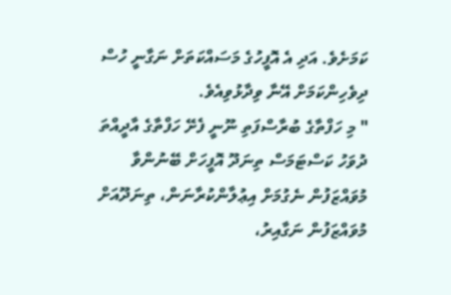ކަމަށެވެ. އަދި އެ އޮފީހުގެ މަސައްކަތަށް ނަގާނީ ހުސް ދިވެހިންކަމަށް އޭނާ ވިދާޅުވިއެވެ.
" މި ހަފްތާގެ ބުރާސްފަތި ނޫނީ ފެށޭ ހަފްތާގެ އާދީއްތަ ދުވަހު ކަސްޓަމަސް ތިނަދޫ އޮފީހަށް ބޭނުންވާ މުވައްޒަފުން ނެގުމަށް އިޢުލާންކުރާނަން، ތިނަދޫއަށް މުވައްޒަފުން ނަގާއިރު،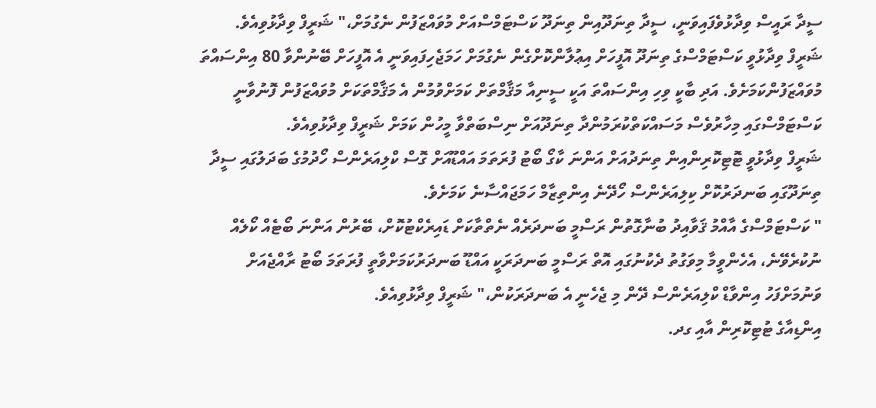ސީދާ ރައީސް ވިދާޅުވެފައިވަނީ، ސީދާ ތިނަދޫއިން ތިނަދޫ ކަސްޓަމްސްއަށް މުވައްޒަފުން ނެގުމަށް،" ޝަރީފް ވިދާޅުވިއެވެ.
ޝަރީފް ވިދާޅުވީ ކަސްޓަމްސްގެ ތިނަދޫ އޮފީހަށް އިޢުލާންކޮށްގެން ނެގުމަށް ހަމަޖެހިފައިވަނީ އެ އޮފީހަށް ބޭނުންވާ 80 އިންސައްތަ މުވައްޒަފުންކަމަށެވެ. އަދި ބާކީ ވިހި އިންސައްތަ އަކީ ސީނިއާ މަޤާމްތަށް ކަމަށްވުމުން އެ މަޤާމްތަކަށް މުވައްޒަފުން ފޮނުވާނީ ކަސްޓަމްސްގައި މިހާރުވެސް މަސައްކަތްކުރަމުންދާ ތިނަދޫއަށް ނިސްބަތްވާ މީހުން ކަމަށް ޝަރީފް ވިދާޅުވިއެވެ.
ޝަރީފް ވިދާޅުވީ ޓޮޓިކޮރިންއިން ތިނަދުއަށް އަންނަ ކާގޯ ބޯޓު ފުރަތަމަ އައްޑޫއަށް ގޮސް ކްލިއަރެންސް ހޯދުމުގެ ބަދަލުގައި ސީދާ ތިނަދޫގައި ބަނދަރުކޮށް ކިލިއަރެންސް ހޯދޭނެ އިންތިޒާމް ހަމަޖައްސާނެ ކަމަށެވެ.
" ކަސްޓަމްސްގެ އާއްމު ޤަވާއިދު ބުނާގޮތުން ރަސްމީ ބަނދަރެއް ނެތްތާކަށް ޑައިރެކްޓުކޮށް، ބޭރުން އަންނަ ބޯޓެއް ކޯލެއް ނުކުރެވޭނެ، އެހެންވީމާ މިވަގުތު ދެކުނުގައި އޮތް ރަސްމީ ބަނދަރަކީ އައްޑޫ ބަނދަރުކަމަށްވާތީ ފުރަތަމަ ބޯޓު ރާއްޖެއަށް ވަނުމަށްފަހު އިންވާޑް ކްލިއަރެންސް ދޭން މި ޖެހެނީ އެ ބަނދަރަކުން،" ޝަރީފް ވިދާޅުވިއެވެ.
އިންޑިއާގެ ޓުޓިކޮރިން އާއި ގދ.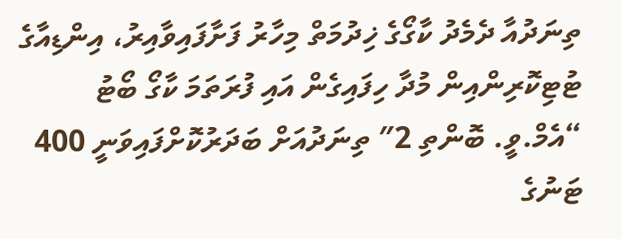ތިނަދުއާ ދެމެދު ކާގޯގެ ޚިދުމަތް މިހާރު ފަށާފައިވާއިރު، އިންޑިއާގެ ޓުޓިކޮރިންއިން މުދާ ހިފައިގެން އައި ފުރަތަމަ ކާގޯ ބޯޓު “އެމް.ވީ. ބޮންތި 2″ ތިނަދުއަށް ބަދަރުކޮށްފައިވަނީ 400 ޓަނުގެ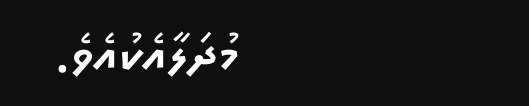މުދަލާއެކުއެވެ.